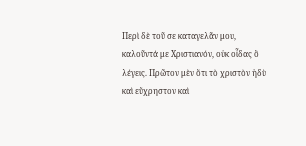Περὶ δὲ τοῦ σε καταγελᾶν μου, καλοῦντά με Χριστιανόν, οὐκ οἶδας ὃ λέγεις. Πρῶτον μὲν ὅτι τὸ χριστὸν ἡδὺ καὶ εὔχρηστον καὶ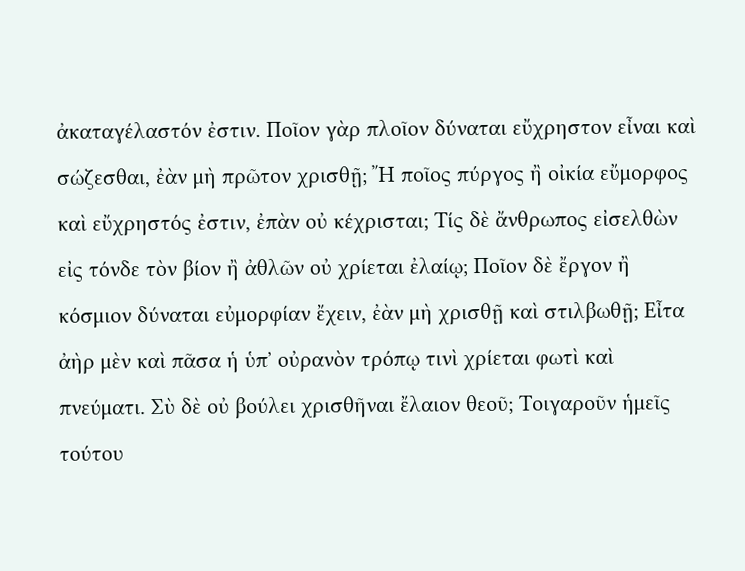ἀκαταγέλαστόν ἐστιν. Ποῖον γὰρ πλοῖον δύναται εὔχρηστον εἶναι καὶ σώζεσθαι, ἐὰν μὴ πρῶτον χρισθῇ; Ἤ ποῖος πύργος ἢ οἰκία εὔμορφος καὶ εὔχρηστός ἐστιν, ἐπὰν οὐ κέχρισται; Τίς δὲ ἄνθρωπος εἰσελθὼν εἰς τόνδε τὸν βίον ἢ ἀθλῶν οὐ χρίεται ἐλαίῳ; Ποῖον δὲ ἔργον ἢ κόσμιον δύναται εὐμορφίαν ἔχειν, ἐὰν μὴ χρισθῇ καὶ στιλβωθῇ; Εἶτα ἀὴρ μὲν καὶ πᾶσα ἡ ὑπ᾿ οὐρανὸν τρόπῳ τινὶ χρίεται φωτὶ καὶ πνεύματι. Σὺ δὲ οὐ βούλει χρισθῆναι ἔλαιον θεοῦ; Τοιγαροῦν ἡμεῖς τούτου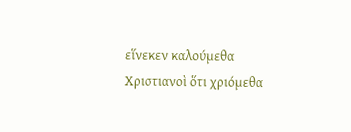εἵνεκεν καλούμεθα Χριστιανοὶ ὅτι χριόμεθα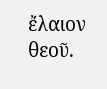ἔλαιον θεοῦ.